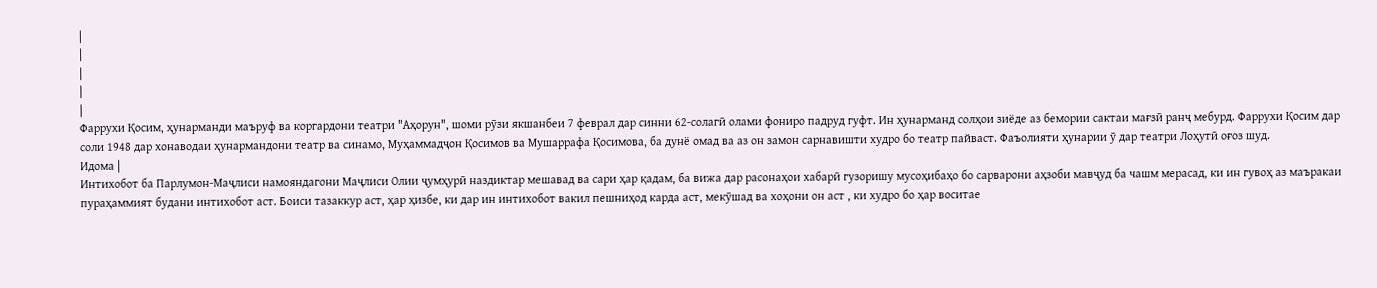|
|
|
|
|
Фаррухи Қосим, ҳунарманди маъруф ва коргардони театри "Аҳорун", шоми рӯзи якшанбеи 7 феврал дар синни 62-солагӣ олами фониро падруд гуфт. Ин ҳунарманд солҳои зиёде аз бемории сактаи мағзӣ ранҷ мебурд. Фаррухи Қосим дар соли 1948 дар хонаводаи ҳунармандони театр ва синамо, Муҳаммадҷон Қосимов ва Мушаррафа Қосимова, ба дунё омад ва аз он замон сарнавишти худро бо театр пайваст. Фаъолияти ҳунарии ӯ дар театри Лоҳутӣ оғоз шуд.
Идома |
Интихобот ба Парлумон-Маҷлиси намояндагони Маҷлиси Олии ҷумҳурӣ наздиктар мешавад ва сари ҳар қадам, ба вижа дар расонаҳои хабарӣ гузоришу мусоҳибаҳо бо сарварони аҳзоби мавҷуд ба чашм мерасад, ки ин гувоҳ аз маъракаи пураҳаммият будани интихобот аст. Боиси тазаккур аст, ҳар ҳизбе, ки дар ин интихобот вакил пешниҳод карда аст, мекӯшад ва хоҳони он аст , ки худро бо ҳар воситае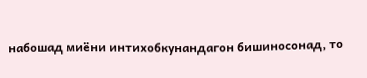набошад миёни интихобкунандагон бишиносонад, то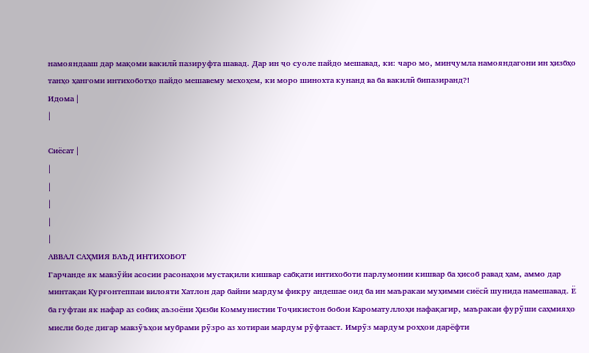намояндааш дар мақоми вакилӣ пазируфта шавад. Дар ин ҷо суоле пайдо мешавад, ки: чаро мо, минҷумла намояндагони ин ҳизбҳо танҳо ҳангоми интихоботҳо пайдо мешавему мехоҳем, ки моро шинохта кунанд ва ба вакилӣ бипазиранд?!
Идома |
|

Сиёсат |
|
|
|
|
|
АВВАЛ САҲМИЯ БАЪД ИНТИХОБОТ
Гарчанде як мавзӯйи асосии расонаҳои мустақили кишвар сабқати интихоботи парлумонии кишвар ба ҳисоб равад ҳам, аммо дар минтақаи Қурғонтеппаи вилояти Хатлон дар байни мардум фикру андешае оид ба ин маъракаи муҳимми сиёсӣ шунида намешавад. Ё ба гуфтаи як нафар аз собиқ аъзоёни Ҳизби Коммунистии Тоҷикистон бобои Кароматуллоҳи нафақагир, маъракаи фурӯши саҳмияҳо мисли боде дигар мавзӯъҳои мубрами рӯзро аз хотираи мардум рӯфтааст. Имрӯз мардум роҳҳои дарёфти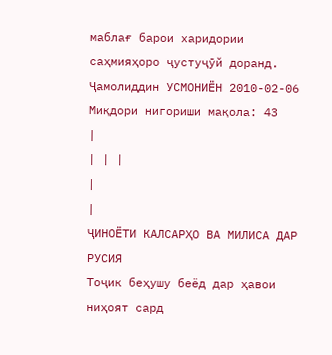маблағ барои харидории саҳмияҳоро ҷустуҷӯй доранд.
Ҷамолиддин УСМОНИЁН 2010-02-06 Миқдори нигориши мақола: 43
|
| | |
|
|
ҶИНОЁТИ КАЛСАРҲО ВА МИЛИСА ДАР РУСИЯ
Тоҷик беҳушу беёд дар ҳавои ниҳоят сард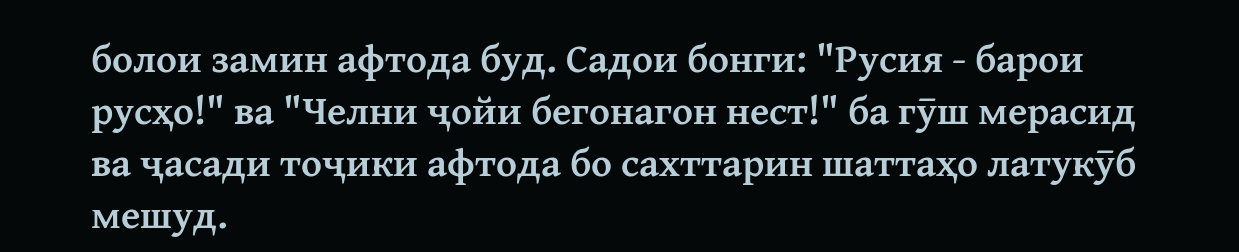болои замин афтода буд. Садои бонги: "Русия - барои русҳо!" ва "Челни ҷойи бегонагон нест!" ба гӯш мерасид ва ҷасади тоҷики афтода бо сахттарин шаттаҳо латукӯб мешуд.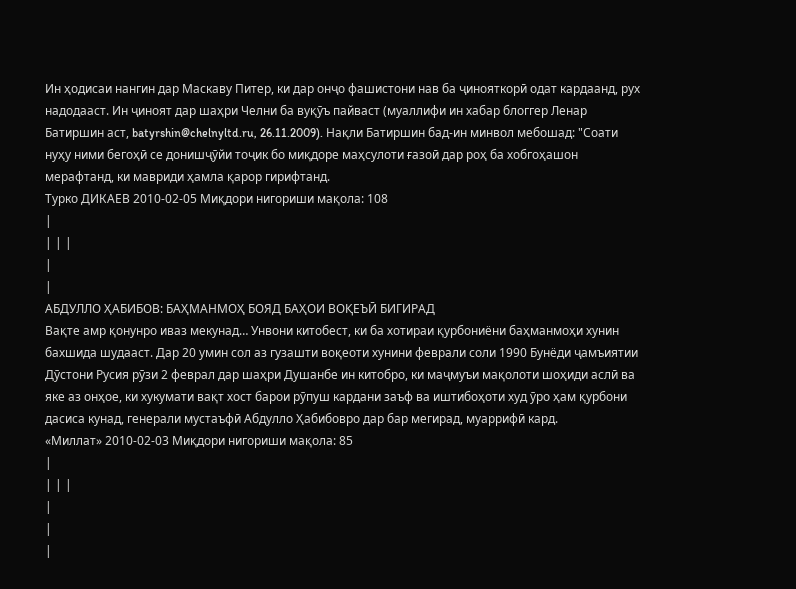Ин ҳодисаи нангин дар Маскаву Питер, ки дар онҷо фашистони нав ба ҷинояткорӣ одат кардаанд, рух надодааст. Ин ҷиноят дар шаҳри Челни ба вуқӯъ пайваст (муаллифи ин хабар блоггер Ленар Батиршин аст, batyrshin@chelnyltd.ru, 26.11.2009). Нақли Батиршин бад-ин минвол мебошад: "Соати нуҳу ними бегоҳӣ се донишҷӯйи тоҷик бо миқдоре маҳсулоти ғазоӣ дар роҳ ба хобгоҳашон мерафтанд, ки мавриди ҳамла қарор гирифтанд.
Турко ДИКАЕВ 2010-02-05 Миқдори нигориши мақола: 108
|
| | |
|
|
АБДУЛЛО ҲАБИБОВ: БАҲМАНМОҲ БОЯД БАҲОИ ВОҚЕЪӢ БИГИРАД
Вақте амр қонунро иваз мекунад… Унвони китобест, ки ба хотираи қурбониёни баҳманмоҳи хунин бахшида шудааст. Дар 20 умин сол аз гузашти воқеоти хунини феврали соли 1990 Бунёди ҷамъиятии Дӯстони Русия рӯзи 2 феврал дар шаҳри Душанбе ин китобро, ки маҷмуъи мақолоти шоҳиди аслӣ ва яке аз онҳое, ки хукумати вақт хост барои рӯпуш кардани заъф ва иштибоҳоти худ ӯро ҳам қурбони дасиса кунад, генерали мустаъфӣ Абдулло Ҳабибовро дар бар мегирад, муаррифӣ кард.
«Миллат» 2010-02-03 Миқдори нигориши мақола: 85
|
| | |
|
|
|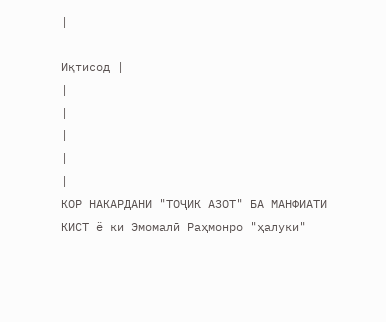|

Иқтисод |
|
|
|
|
|
КОР НАКАРДАНИ "ТОҶИК АЗОТ" БА МАНФИАТИ КИСТ ё ки Эмомалӣ Раҳмонро "ҳалуки"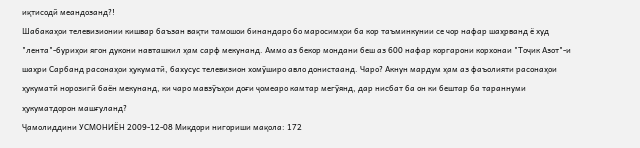иқтисодӣ меандозанд?!
Шабакаҳои телевизионии кишвар баъзан вақти тамошои бинандаро бо маросимҳои ба кор таъминкунии се чор нафар шаҳрванд ё худ "лента"-буриҳои ягон дукони навташкил ҳам сарф мекунанд. Аммо аз бекор мондани беш аз 600 нафар коргарони корхонаи "Тоҷик Азот"-и шаҳри Сарбанд расонаҳои ҳукуматӣ, бахусус телевизион хомӯширо авло донистаанд. Чаро? Акнун мардум ҳам аз фаъолияти расонаҳои ҳукуматӣ норозигӣ баён мекунанд, ки чаро мавзӯъҳои доғи ҷомеаро камтар мегӯянд, дар нисбат ба он ки бештар ба тараннуми ҳукуматдорон машғуланд?
Ҷамолиддини УСМОНИЁН 2009-12-08 Миқдори нигориши мақола: 172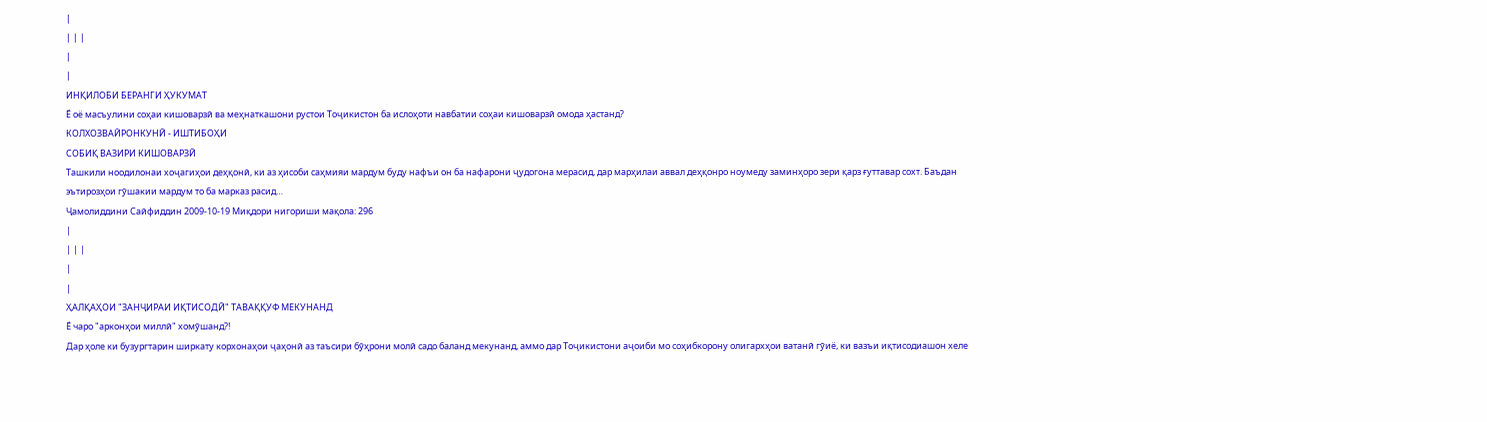|
| | |
|
|
ИНҚИЛОБИ БЕРАНГИ ҲУКУМАТ
Ё оё масъулини соҳаи кишоварзӣ ва меҳнаткашони рустои Тоҷикистон ба ислоҳоти навбатии соҳаи кишоварзӣ омода ҳастанд?
КОЛХОЗВАЙРОНКУНӢ - ИШТИБОҲИ
СОБИҚ ВАЗИРИ КИШОВАРЗӢ
Ташкили ноодилонаи хоҷагиҳои деҳқонӣ, ки аз ҳисоби саҳмияи мардум буду нафъи он ба нафарони ҷудогона мерасид, дар марҳилаи аввал деҳқонро ноумеду заминҳоро зери қарз ғуттавар сохт. Баъдан эътирозҳои гӯшакии мардум то ба марказ расид…
Ҷамолиддини Сайфиддин 2009-10-19 Миқдори нигориши мақола: 296
|
| | |
|
|
ҲАЛҚАҲОИ "ЗАНҶИРАИ ИҚТИСОДӢ" ТАВАҚҚУФ МЕКУНАНД
Ё чаро "арконҳои миллӣ" хомӯшанд?!
Дар ҳоле ки бузургтарин ширкату корхонаҳои ҷаҳонӣ аз таъсири бӯҳрони молӣ садо баланд мекунанд, аммо дар Тоҷикистони аҷоиби мо соҳибкорону олигархҳои ватанӣ гӯиё, ки вазъи иқтисодиашон хеле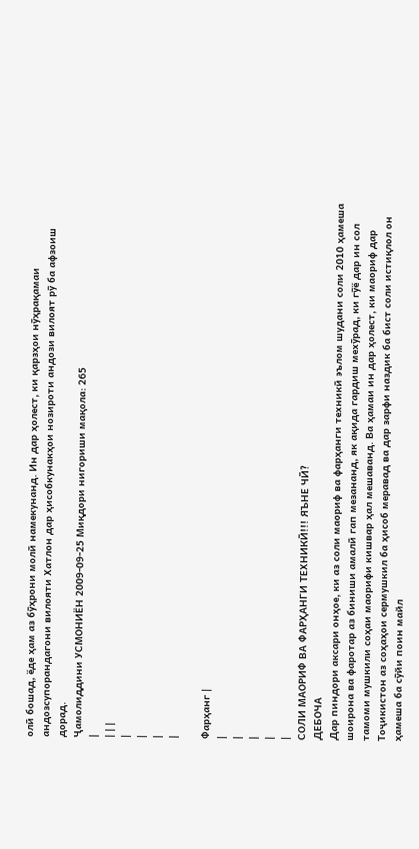олӣ бошад, ёде ҳам аз бӯҳрони молӣ намекунанд. Ин дар ҳолест, ки қарзҳои нӯҳрақамаи андозсупорандагони вилояти Хатлон дар ҳисобкунакҳои нозироти андози вилоят рӯ ба афзоиш дорад.
Ҷамолиддини УСМОНИЁН 2009-09-25 Миқдори нигориши мақола: 265
|
| | |
|
|
|
|

Фарҳанг |
|
|
|
|
|
СОЛИ МАОРИФ ВА ФАРҲАНГИ ТЕХНИКӢ!!! ЯЪНЕ ЧӢ?
ДЕБОЧА
Дар пиндори аксари онҳое, ки аз соли маориф ва фарҳанги техникӣ эълом шудани соли 2010 ҳамеша шоирона ва фаротар аз биниши амалӣ гап мезананд, як ақида гардиш мехӯрад, ки гӯё дар ин сол тамоми мушкили соҳаи маорифи кишвар ҳал мешаванд. Ва ҳамаи ин дар ҳолест, ки маориф дар Тоҷикистон аз соҳаҳои сермушкил ба ҳисоб меравад ва дар зарфи наздик ба бист соли истиқлол он ҳамеша ба сӯйи поин майл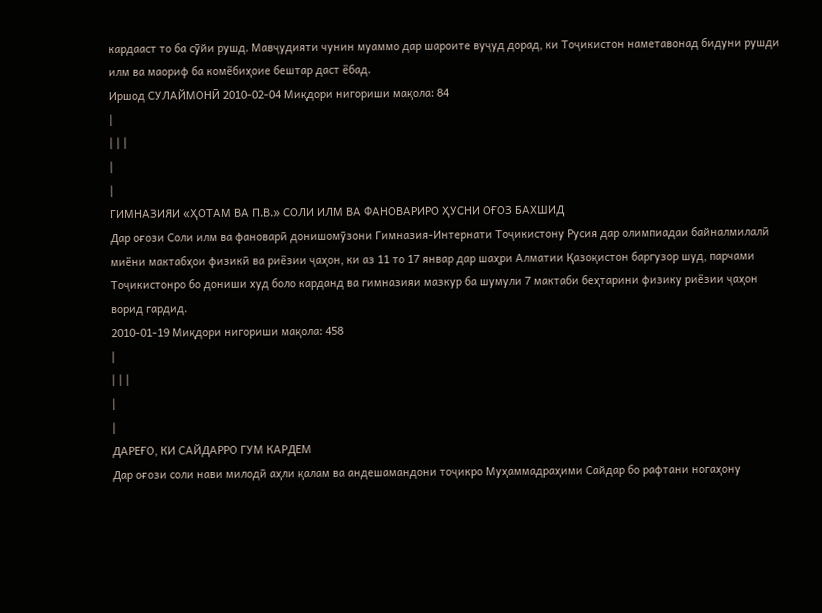кардааст то ба сӯйи рушд. Мавҷудияти чунин муаммо дар шароите вуҷуд дорад, ки Тоҷикистон наметавонад бидуни рушди илм ва маориф ба комёбиҳоие бештар даст ёбад.
Иршод СУЛАЙМОНӢ 2010-02-04 Миқдори нигориши мақола: 84
|
| | |
|
|
ГИМНАЗИЯИ «ҲОТАМ ВА П.В.» СОЛИ ИЛМ ВА ФАНОВАРИРО ҲУСНИ ОҒОЗ БАХШИД
Дар оғози Соли илм ва фановарӣ донишомӯзони Гимназия-Интернати Тоҷикистону Русия дар олимпиадаи байналмилалӣ миёни мактабҳои физикӣ ва риёзии ҷаҳон, ки аз 11 то 17 январ дар шаҳри Алматии Қазоқистон баргузор шуд, парчами Тоҷикистонро бо дониши худ боло карданд ва гимназияи мазкур ба шумули 7 мактаби беҳтарини физику риёзии ҷаҳон ворид гардид.
2010-01-19 Миқдори нигориши мақола: 458
|
| | |
|
|
ДАРЕҒО, КИ САЙДАРРО ГУМ КАРДЕМ
Дар оғози соли нави милодӣ аҳли қалам ва андешамандони тоҷикро Муҳаммадраҳими Сайдар бо рафтани ногаҳону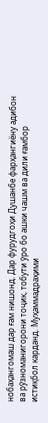нобаҳангомаш дар ғам нишонд. Дар фурудгоҳи Душанбе фарҳангиёну адибон ва рӯзноманигорони тоҷик, тобути ӯро бо ашки чашм ва дили ғамбор истиқбол карданд. Муҳаммадраҳими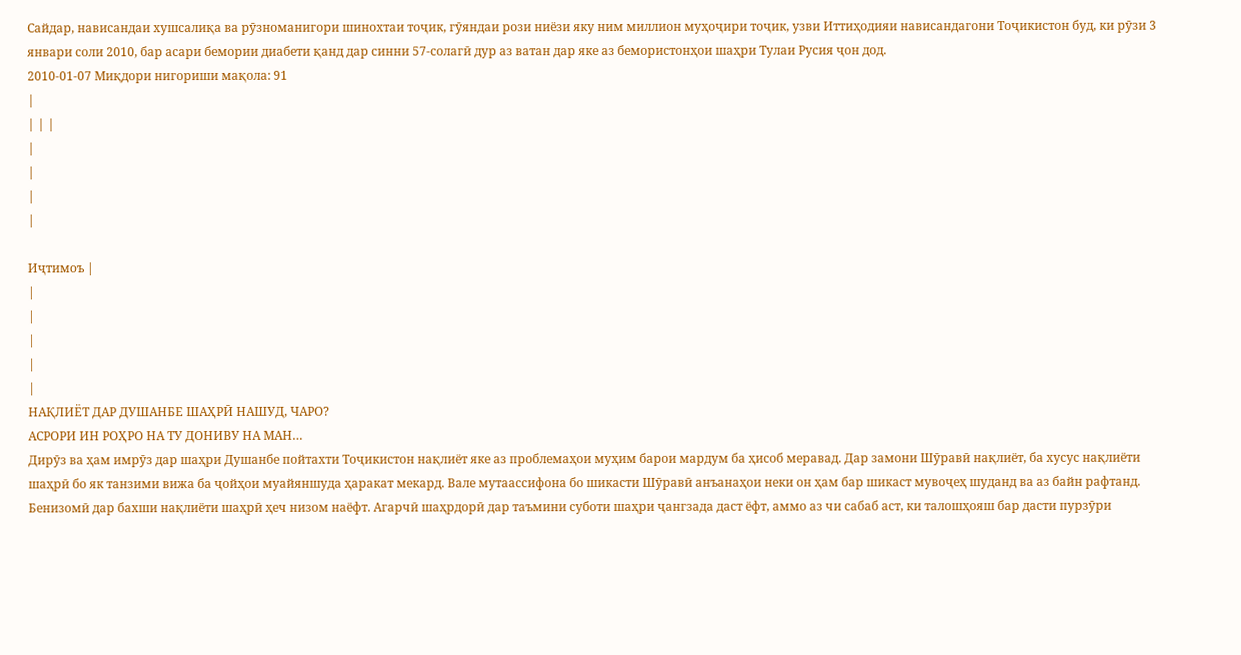Сайдар, нависандаи хушсалиқа ва рӯзноманигори шинохтаи тоҷик, гӯяндаи рози ниёзи яку ним миллион муҳоҷири тоҷик, узви Иттиҳодияи нависандагони Тоҷикистон буд, ки рӯзи 3 январи соли 2010, бар асари бемории диабети қанд дар синни 57-солагӣ дур аз ватан дар яке аз бемористонҳои шаҳри Тулаи Русия ҷон дод.
2010-01-07 Миқдори нигориши мақола: 91
|
| | |
|
|
|
|

Иҷтимоъ |
|
|
|
|
|
НАҚЛИЁТ ДАР ДУШАНБЕ ШАҲРӢ НАШУД, ЧАРО?
АСРОРИ ИН РОҲРО НА ТУ ДОНИВУ НА МАН…
Дирӯз ва ҳам имрӯз дар шаҳри Душанбе пойтахти Тоҷикистон нақлиёт яке аз проблемаҳои муҳим барои мардум ба ҳисоб меравад. Дар замони Шӯравӣ нақлиёт, ба хусус нақлиёти шаҳрӣ бо як танзими вижа ба ҷойҳои муайяншуда ҳаракат мекард. Вале мутаассифона бо шикасти Шӯравӣ анъанаҳои неки он ҳам бар шикаст мувоҷеҳ шуданд ва аз байн рафтанд. Бенизомӣ дар бахши нақлиёти шаҳрӣ ҳеч низом наёфт. Агарчӣ шаҳрдорӣ дар таъмини суботи шаҳри ҷангзада даст ёфт, аммо аз чи сабаб аст, ки талошҳояш бар дасти пурзӯри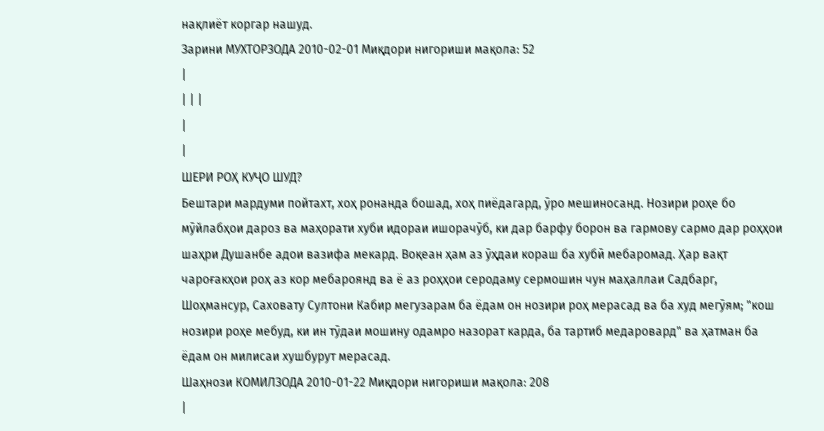нақлиёт коргар нашуд.
Зарини МУХТОРЗОДА 2010-02-01 Миқдори нигориши мақола: 52
|
| | |
|
|
ШЕРИ РОҲ КУҶО ШУД?
Бештари мардуми пойтахт, хоҳ ронанда бошад, хоҳ пиёдагард, ӯро мешиносанд. Нозири роҳе бо мӯйлабҳои дароз ва маҳорати хуби идораи ишорачӯб, ки дар барфу борон ва гармову сармо дар роҳҳои шаҳри Душанбе адои вазифа мекард. Воқеан ҳам аз ӯҳдаи кораш ба хубӣ мебаромад. Ҳар вақт чароғакҳои роҳ аз кор мебароянд ва ё аз роҳҳои серодаму сермошин чун маҳаллаи Садбарг, Шоҳмансур, Саховату Султони Кабир мегузарам ба ёдам он нозири роҳ мерасад ва ба худ мегӯям; "кош нозири роҳе мебуд, ки ин тӯдаи мошину одамро назорат карда, ба тартиб медаровард" ва ҳатман ба ёдам он милисаи хушбурут мерасад.
Шаҳнози КОМИЛЗОДА 2010-01-22 Миқдори нигориши мақола: 208
|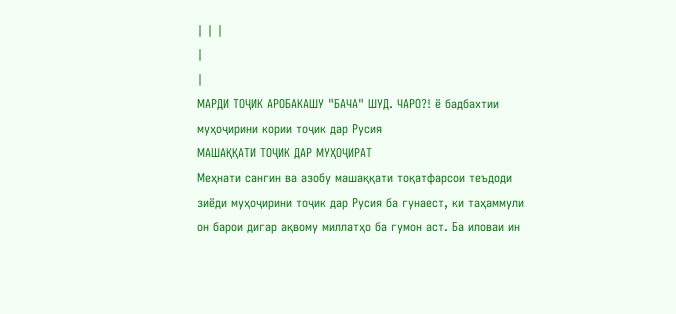| | |
|
|
МАРДИ ТОҶИК АРОБАКАШУ "БАЧА" ШУД. ЧАРО?! ё бадбахтии муҳоҷирини кории тоҷик дар Русия
МАШАҚҚАТИ ТОҶИК ДАР МУҲОҶИРАТ
Меҳнати сангин ва азобу машаққати тоқатфарсои теъдоди зиёди муҳоҷирини тоҷик дар Русия ба гунаест, ки таҳаммули он барои дигар ақвому миллатҳо ба гумон аст. Ба иловаи ин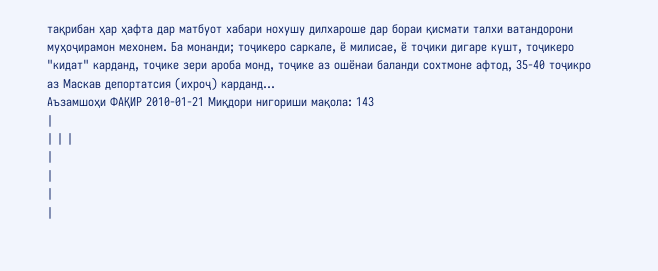тақрибан ҳар ҳафта дар матбуот хабари нохушу дилхароше дар бораи қисмати талхи ватандорони муҳоҷирамон мехонем. Ба монанди; тоҷикеро саркале, ё милисае, ё тоҷики дигаре кушт, тоҷикеро "кидат" карданд, тоҷике зери ароба монд, тоҷике аз ошёнаи баланди сохтмоне афтод, 35-40 тоҷикро аз Маскав депортатсия (ихроҷ) карданд…
Аъзамшоҳи ФАҚИР 2010-01-21 Миқдори нигориши мақола: 143
|
| | |
|
|
|
|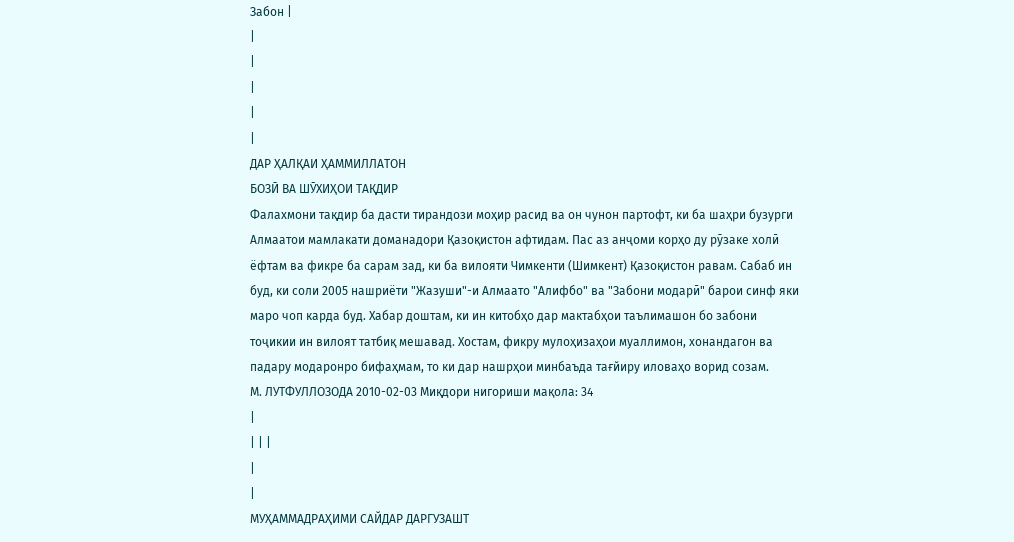Забон |
|
|
|
|
|
ДАР ҲАЛҚАИ ҲАММИЛЛАТОН
БОЗӢ ВА ШӮХИҲОИ ТАҚДИР
Фалахмони тақдир ба дасти тирандози моҳир расид ва он чунон партофт, ки ба шаҳри бузурги Алмаатои мамлакати доманадори Қазоқистон афтидам. Пас аз анҷоми корҳо ду рӯзаке холӣ ёфтам ва фикре ба сарам зад, ки ба вилояти Чимкенти (Шимкент) Қазоқистон равам. Сабаб ин буд, ки соли 2005 нашриёти "Жазуши"-и Алмаато "Алифбо" ва "Забони модарӣ" барои синф яки маро чоп карда буд. Хабар доштам, ки ин китобҳо дар мактабҳои таълимашон бо забони тоҷикии ин вилоят татбиқ мешавад. Хостам, фикру мулоҳизаҳои муаллимон, хонандагон ва падару модаронро бифаҳмам, то ки дар нашрҳои минбаъда тағйиру иловаҳо ворид созам.
М. ЛУТФУЛЛОЗОДА 2010-02-03 Миқдори нигориши мақола: 34
|
| | |
|
|
МУҲАММАДРАҲИМИ САЙДАР ДАРГУЗАШТ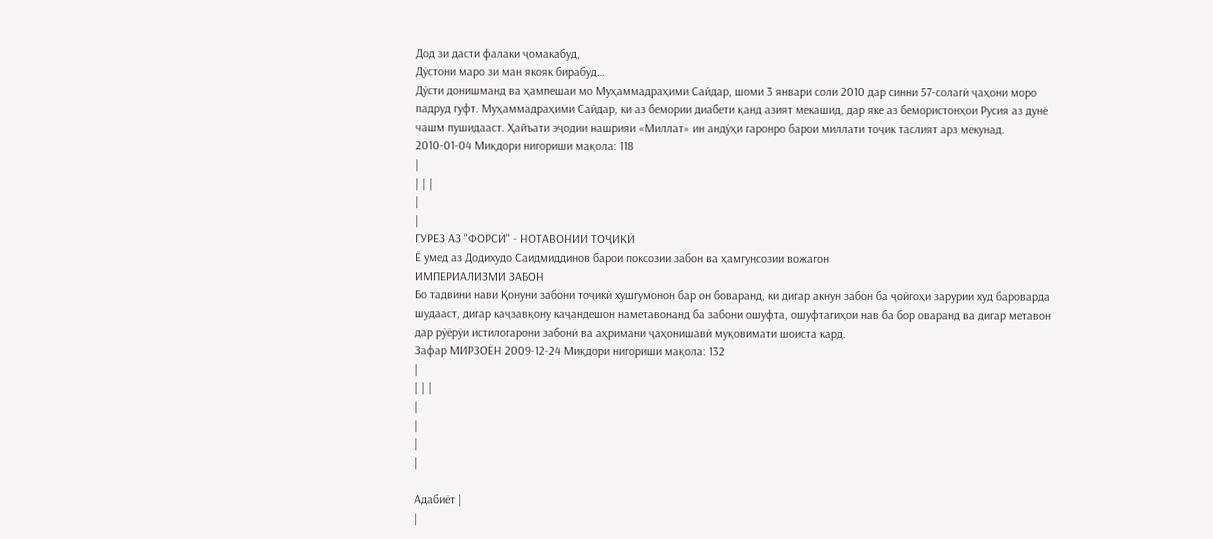Дод зи дасти фалаки ҷомакабуд,
Дӯстони маро зи ман якояк бирабуд…
Дӯсти донишманд ва ҳампешаи мо Муҳаммадраҳими Сайдар, шоми 3 январи соли 2010 дар синни 57-солагӣ ҷаҳони моро падруд гуфт. Муҳаммадраҳими Сайдар, ки аз бемории диабети қанд азият мекашид, дар яке аз бемористонҳои Русия аз дунё чашм пушидааст. Ҳайъати эҷодии нашрияи «Миллат» ин андӯҳи гаронро барои миллати тоҷик таслият арз мекунад.
2010-01-04 Миқдори нигориши мақола: 118
|
| | |
|
|
ГУРЕЗ АЗ "ФОРСӢ" - НОТАВОНИИ ТОҶИКӢ
Ё умед аз Додихудо Саидмиддинов барои поксозии забон ва ҳамгунсозии вожагон
ИМПЕРИАЛИЗМИ ЗАБОН
Бо тадвини нави Қонуни забони тоҷикӣ хушгумонон бар он боваранд, ки дигар акнун забон ба ҷойгоҳи зарурии худ бароварда шудааст, дигар каҷзавқону каҷандешон наметавонанд ба забони ошуфта, ошуфтагиҳои нав ба бор оваранд ва дигар метавон дар рӯёрӯи истилогарони забонӣ ва аҳримани ҷаҳонишавӣ муқовимати шоиста кард.
Зафар МИРЗОЁН 2009-12-24 Миқдори нигориши мақола: 132
|
| | |
|
|
|
|

Адабиёт |
|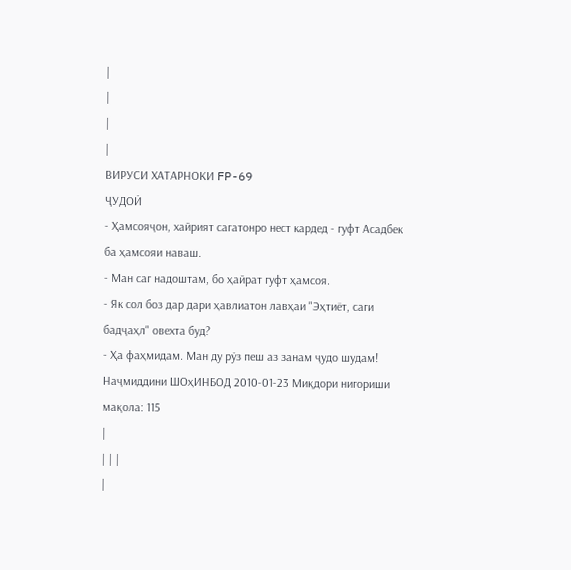|
|
|
|
ВИРУСИ ХАТАРНОКИ FP-69
ҶУДОӢ
- Ҳамсояҷон, хайрият сагатонро нест кардед - гуфт Асадбек ба ҳамсояи наваш.
- Ман саг надоштам, бо ҳайрат гуфт ҳамсоя.
- Як сол боз дар дари ҳавлиатон лавҳаи "Эҳтиёт, саги бадҷаҳл" овехта буд?
- Ҳа фаҳмидам. Ман ду рӯз пеш аз занам ҷудо шудам!
Наҷмиддини ШОҳИНБОД 2010-01-23 Миқдори нигориши мақола: 115
|
| | |
|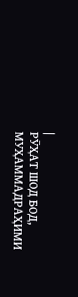|
РӮҲАТ ШОД БОД, МУҲАММАДРАҲИМИ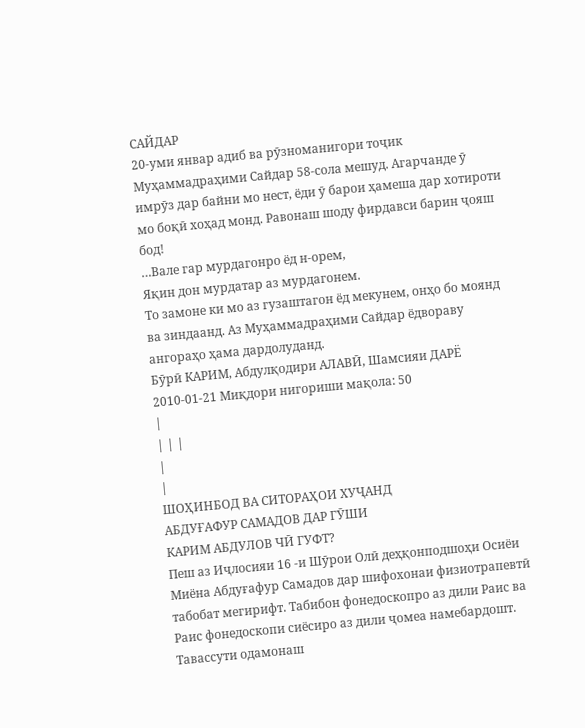САЙДАР
20-уми январ адиб ва рӯзноманигори тоҷик Муҳаммадраҳими Сайдар 58-сола мешуд. Агарчанде ӯ имрӯз дар байни мо нест, ёди ӯ барои ҳамеша дар хотироти мо боқӣ хоҳад монд. Равонаш шоду фирдавси барин ҷояш бод!
…Вале гар мурдагонро ёд н-орем,
Яқин дон мурдатар аз мурдагонем.
То замоне ки мо аз гузаштагон ёд мекунем, онҳо бо моянд ва зиндаанд. Аз Муҳаммадраҳими Сайдар ёдвораву ангораҳо ҳама дардолуданд.
Бӯрӣ КАРИМ, Абдулқодири АЛАВӢ, Шамсияи ДАРЁ 2010-01-21 Миқдори нигориши мақола: 50
|
| | |
|
|
ШОҲИНБОД ВА СИТОРАҲОИ ХУҶАНД
АБДУҒАФУР САМАДОВ ДАР ГӮШИ
КАРИМ АБДУЛОВ ЧӢ ГУФТ?
Пеш аз Иҷлосияи 16 -и Шӯрои Олӣ деҳқонподшоҳи Осиёи Миёна Абдуғафур Самадов дар шифохонаи физиотрапевтӣ табобат мегирифт. Табибон фонедоскопро аз дили Раис ва Раис фонедоскопи сиёсиро аз дили ҷомеа намебардошт. Тавассути одамонаш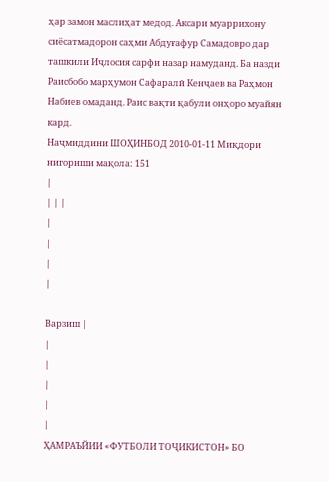ҳар замон маслиҳат медод. Аксари муаррихону сиёсатмадорон саҳми Абдуғафур Самадовро дар ташкили Иҷлосия сарфи назар намуданд. Ба назди Раисбобо марҳумон Сафаралӣ Кенҷаев ва Раҳмон Набиев омаданд. Раис вақти қабули онҳоро муайян кард.
Наҷмиддини ШОҲИНБОД 2010-01-11 Миқдори нигориши мақола: 151
|
| | |
|
|
|
|

Варзиш |
|
|
|
|
|
ҲАМРАЪЙИИ «ФУТБОЛИ ТОҶИКИСТОН» БО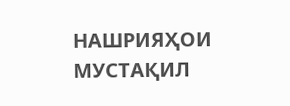НАШРИЯҲОИ МУСТАҚИЛ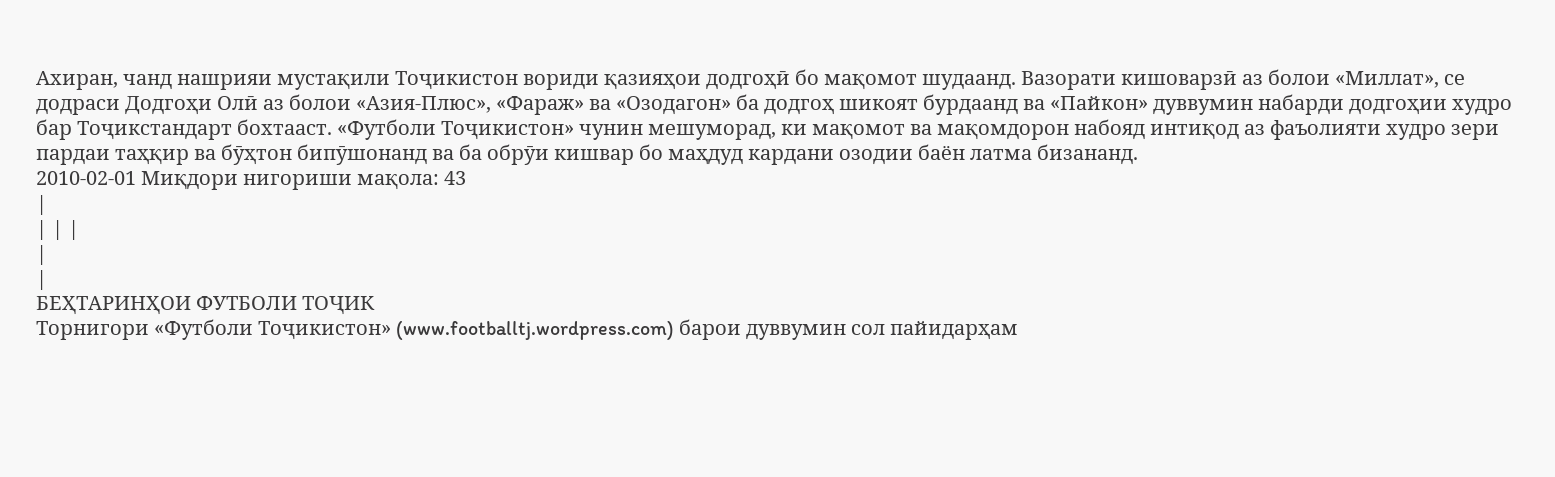Ахиран, чанд нашрияи мустақили Тоҷикистон вориди қазияҳои додгоҳӣ бо мақомот шудаанд. Вазорати кишоварзӣ аз болои «Миллат», се додраси Додгоҳи Олӣ аз болои «Азия-Плюс», «Фараж» ва «Озодагон» ба додгоҳ шикоят бурдаанд ва «Пайкон» дуввумин набарди додгоҳии худро бар Тоҷикстандарт бохтааст. «Футболи Тоҷикистон» чунин мешуморад, ки мақомот ва мақомдорон набояд интиқод аз фаъолияти худро зери пардаи таҳқир ва бӯҳтон бипӯшонанд ва ба обрӯи кишвар бо маҳдуд кардани озодии баён латма бизананд.
2010-02-01 Миқдори нигориши мақола: 43
|
| | |
|
|
БЕҲТАРИНҲОИ ФУТБОЛИ ТОҶИК
Торнигори «Футболи Тоҷикистон» (www.footballtj.wordpress.com) барои дуввумин сол пайидарҳам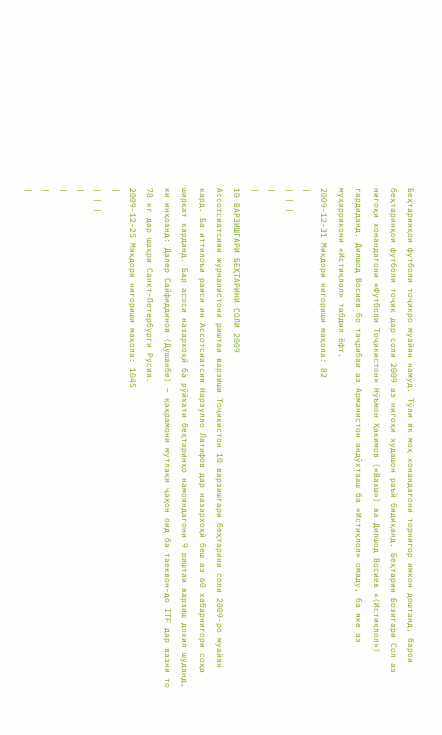Беҳтаринҳои футболи тоҷикро муайян намуд. Тӯли як моҳ хонандагони торнигор имкон доштанд, барои беҳтаринҳои футболи тоҷик дар соли 2009 аз нигоҳи худашон раъй бидиҳанд. Беҳтарин Бозигари Сол аз нигоҳи хонандагони «Футболи Тоҷикистон» Нӯъмон Ҳакимов («Вахш») ва Дилшод Восиев «(Истиқлол») гардиданд. Дилшод Восиев бо таҷрибаи аз Арманистон андӯхтааш ба «Истиқлол» омаду, ба яке аз муҳаррикони «Истиқлол» табдил ёфт.
2009-12-31 Миқдори нигориши мақола: 82
|
| | |
|
|
10 ВАРЗИШГАРИ БЕҲТАРИНИ СОЛИ 2009
Ассотсиатсияи журналистони риштаи варзиши Тоҷикистон 10 варзишгари беҳтарини соли 2009-ро муайян кард. Ба иттилоъи раиси ин Ассотсиатсия Нарзулло Латифов дар назархоҳӣ беш аз 60 хабарнигори соҳа ширкат карданд. Бар асоси назархоҳӣ ба рӯйхати беҳтаринҳо намояндагони 9 риштаи варзиш дохил шуданд, ки инҳоанд: Далер Сайфиддинов (Душанбе) – қаҳрамони мутлақи ҷаҳон оид ба таеквон-до ITF дар вазни то 78 кг дар шаҳри Санкт-Петербурги Русия.
2009-12-25 Миқдори нигориши мақола: 1045
|
| | |
|
|
|
|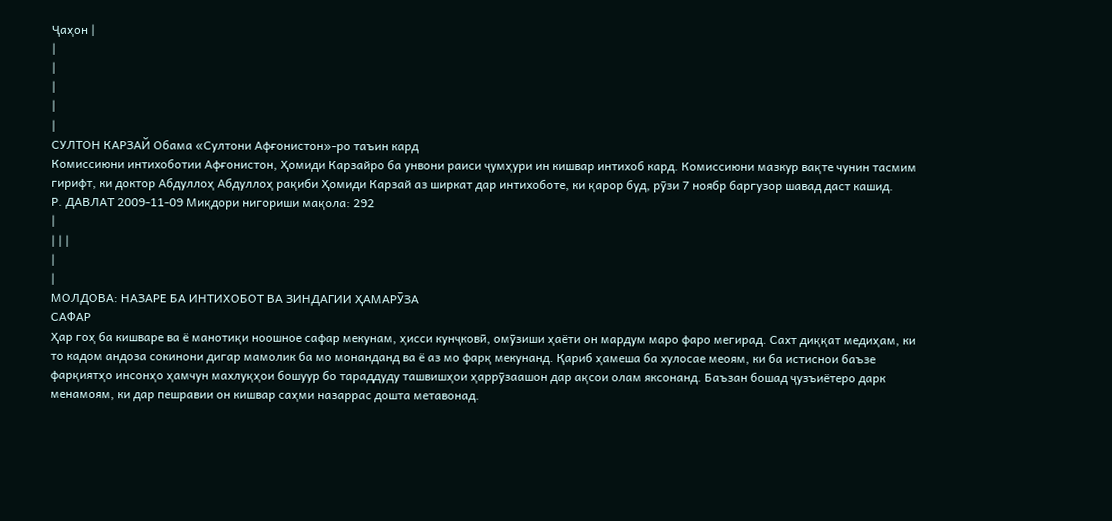Ҷаҳон |
|
|
|
|
|
СУЛТОН КАРЗАЙ Обама «Султони Афғонистон»-ро таъин кард
Комиссиюни интихоботии Афғонистон, Ҳомиди Карзайро ба унвони раиси ҷумҳури ин кишвар интихоб кард. Комиссиюни мазкур вақте чунин тасмим гирифт, ки доктор Абдуллоҳ Абдуллоҳ рақиби Ҳомиди Карзай аз ширкат дар интихоботе, ки қарор буд, рӯзи 7 ноябр баргузор шавад даст кашид.
Р. ДАВЛАТ 2009-11-09 Миқдори нигориши мақола: 292
|
| | |
|
|
МОЛДОВА: НАЗАРЕ БА ИНТИХОБОТ ВА ЗИНДАГИИ ҲАМАРӮЗА
САФАР
Ҳар гоҳ ба кишваре ва ё манотиқи ноошное сафар мекунам, ҳисси кунҷковӣ, омӯзиши ҳаёти он мардум маро фаро мегирад. Сахт диққат медиҳам, ки то кадом андоза сокинони дигар мамолик ба мо монанданд ва ё аз мо фарқ мекунанд. Қариб ҳамеша ба хулосае меоям, ки ба истиснои баъзе фарқиятҳо инсонҳо ҳамчун махлуқҳои бошуур бо тараддуду ташвишҳои ҳаррӯзаашон дар ақсои олам яксонанд. Баъзан бошад ҷузъиётеро дарк менамоям, ки дар пешравии он кишвар саҳми назаррас дошта метавонад.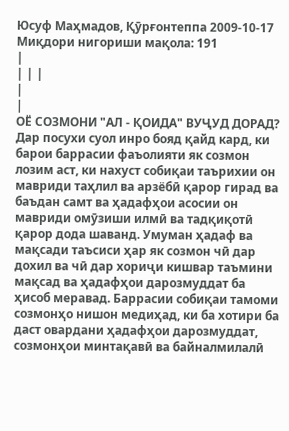Юсуф Маҳмадов, Қӯрғонтеппа 2009-10-17 Миқдори нигориши мақола: 191
|
| | |
|
|
ОЁ СОЗМОНИ "АЛ - ҚОИДА" ВУҶУД ДОРАД?
Дар посухи суол инро бояд қайд кард, ки барои баррасии фаъолияти як созмон лозим аст, ки нахуст собиқаи таърихии он мавриди таҳлил ва арзёбӣ қарор гирад ва баъдан самт ва ҳадафҳои асосии он мавриди омӯзиши илмӣ ва тадқиқотӣ қарор дода шаванд. Умуман ҳадаф ва мақсади таъсиси ҳар як созмон чӣ дар дохил ва чӣ дар хориҷи кишвар таъмини мақсад ва ҳадафҳои дарозмуддат ба ҳисоб меравад. Баррасии собиқаи тамоми созмонҳо нишон медиҳад, ки ба хотири ба даст овардани ҳадафҳои дарозмуддат, созмонҳои минтақавӣ ва байналмилалӣ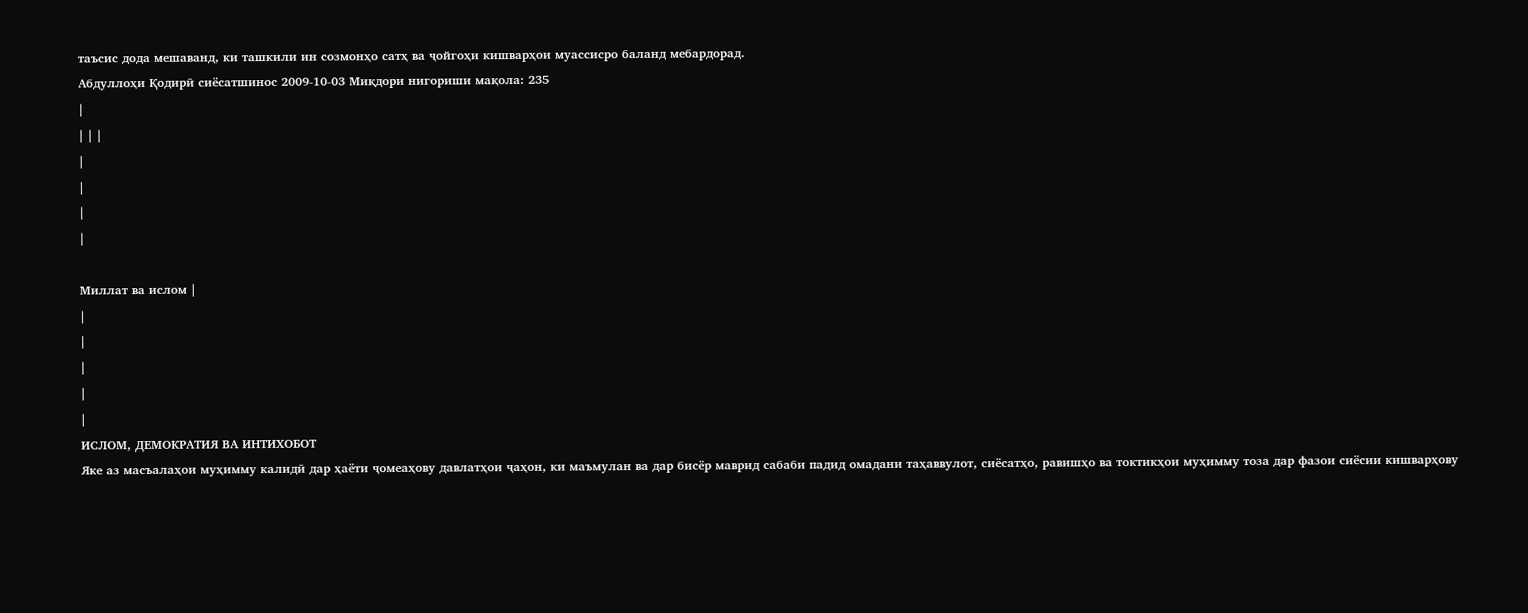таъсис дода мешаванд, ки ташкили ин созмонҳо сатҳ ва ҷойгоҳи кишварҳои муассисро баланд мебардорад.
Абдуллоҳи Қодирӣ сиёсатшинос 2009-10-03 Миқдори нигориши мақола: 235
|
| | |
|
|
|
|

Миллат ва ислом |
|
|
|
|
|
ИСЛОМ, ДЕМОКРАТИЯ ВА ИНТИХОБОТ
Яке аз масъалаҳои муҳимму калидӣ дар ҳаёти ҷомеаҳову давлатҳои ҷаҳон, ки маъмулан ва дар бисёр маврид сабаби падид омадани таҳаввулот, сиёсатҳо, равишҳо ва токтикҳои муҳимму тоза дар фазои сиёсии кишварҳову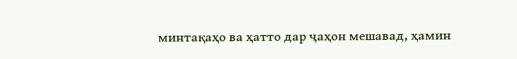минтақаҳо ва ҳатто дар ҷаҳон мешавад, ҳамин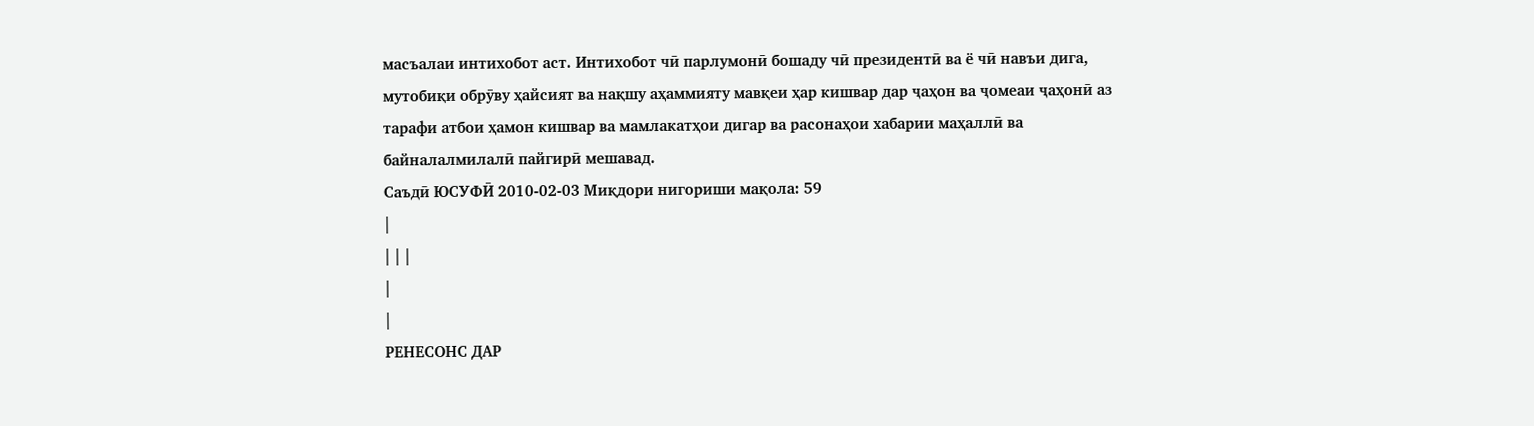масъалаи интихобот аст. Интихобот чӣ парлумонӣ бошаду чӣ президентӣ ва ё чӣ навъи дига, мутобиқи обрӯву ҳайсият ва нақшу аҳаммияту мавқеи ҳар кишвар дар ҷаҳон ва ҷомеаи ҷаҳонӣ аз тарафи атбои ҳамон кишвар ва мамлакатҳои дигар ва расонаҳои хабарии маҳаллӣ ва байналалмилалӣ пайгирӣ мешавад.
Саъдӣ ЮСУФӢ 2010-02-03 Миқдори нигориши мақола: 59
|
| | |
|
|
РЕНЕСОНC ДАР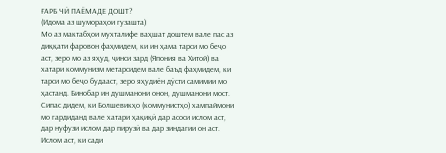ҒАРБ ЧӢ ПАЁМАДЕ ДОШТ?
(Идома аз шумораҳои гузашта)
Мо аз мактабҳои мухталифе ваҳшат доштем вале пас аз диққати фаровон фаҳмидем, ки ин ҳама тарси мо беҷо аст, зеро мо аз яҳуд, ҷинси зард (Япония ва Хитой) ва хатари коммунизм метарсидем вале баъд фаҳмидем, ки тарси мо беҷо будааст, зеро яҳудиён дӯсти самимии мо ҳастанд. Бинобар ин душманони онон, душманони мост. Сипас дидем, ки Болшевикҳо (коммунистҳо) хампаймони мо гардиданд вале хатари ҳақиқӣ дар асоси ислом аст, дар нуфузи ислом дар пирузӣ ва дар зиндагии он аст. Ислом аст, ки сади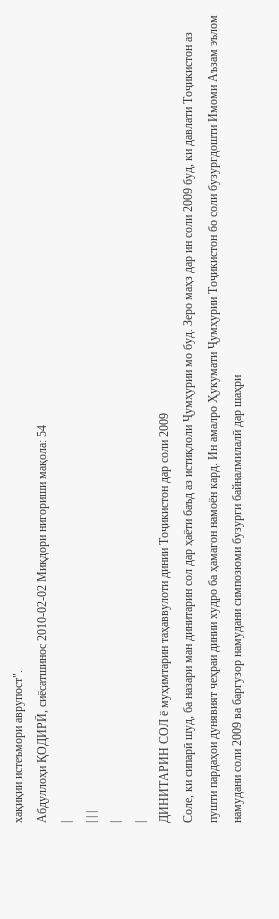хақиқии истеъмори аврупост".
Абдуллоҳи ҚОДИРӢ, сиёсатшинос 2010-02-02 Миқдори нигориши мақола: 54
|
| | |
|
|
ДИНИТАРИН СОЛ ё муҳимтарин таҳаввулоти динии Тоҷикистон дар соли 2009
Соле, ки сипарӣ шуд, ба назари ман динитарин сол дар ҳаёти баъд аз истиқлоли Ҷумҳурии мо буд. Зеро маҳз дар ин соли 2009 буд, ки давлати Тоҷикистон аз пушти пардаҳои дунявият чеҳраи динии худро ба ҳамагон намоён кард. Ин амалро Ҳукумати Ҷумҳурии Тоҷикистон бо соли бузургдошти Имоми Аъзам эълом намудани соли 2009 ва баргузор намудани симпозюми бузурги байналмилалӣ дар шаҳри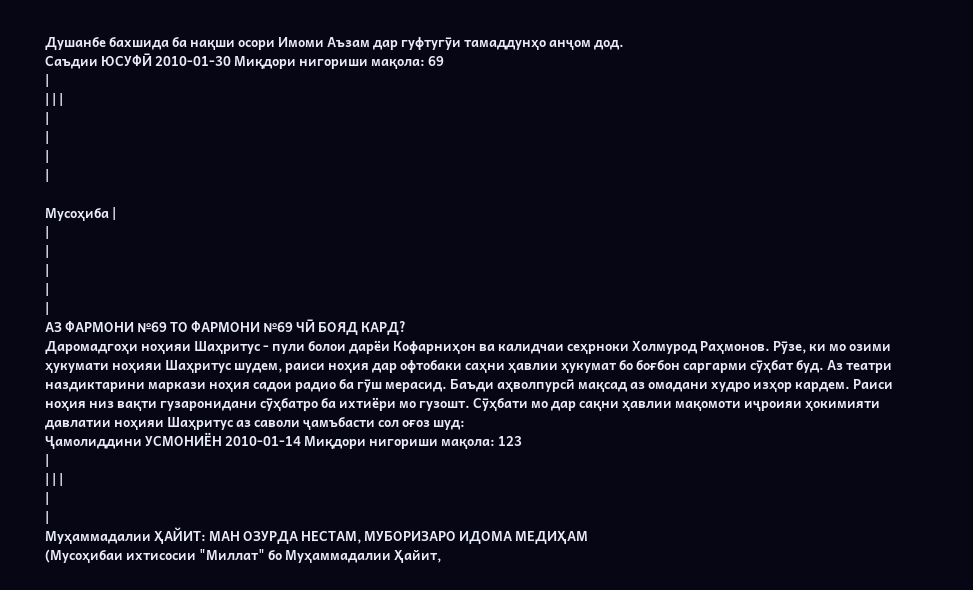Душанбе бахшида ба нақши осори Имоми Аъзам дар гуфтугӯи тамаддунҳо анҷом дод.
Саъдии ЮСУФӢ 2010-01-30 Миқдори нигориши мақола: 69
|
| | |
|
|
|
|

Мусоҳиба |
|
|
|
|
|
АЗ ФАРМОНИ №69 ТО ФАРМОНИ №69 ЧӢ БОЯД КАРД?
Даромадгоҳи ноҳияи Шаҳритус - пули болои дарёи Кофарниҳон ва калидчаи сеҳрноки Холмурод Раҳмонов. Рӯзе, ки мо озими ҳукумати ноҳияи Шаҳритус шудем, раиси ноҳия дар офтобаки саҳни ҳавлии ҳукумат бо боғбон саргарми сӯҳбат буд. Аз театри наздиктарини маркази ноҳия садои радио ба гӯш мерасид. Баъди аҳволпурсӣ мақсад аз омадани худро изҳор кардем. Раиси ноҳия низ вақти гузаронидани сӯҳбатро ба ихтиёри мо гузошт. Сӯҳбати мо дар сақни ҳавлии мақомоти иҷроияи ҳокимияти давлатии ноҳияи Шаҳритус аз саволи ҷамъбасти сол оғоз шуд:
Ҷамолиддини УСМОНИЁН 2010-01-14 Миқдори нигориши мақола: 123
|
| | |
|
|
Муҳаммадалии ҲАЙИТ: МАН ОЗУРДА НЕСТАМ, МУБОРИЗАРО ИДОМА МЕДИҲАМ
(Мусоҳибаи ихтисосии "Миллат" бо Муҳаммадалии Ҳайит,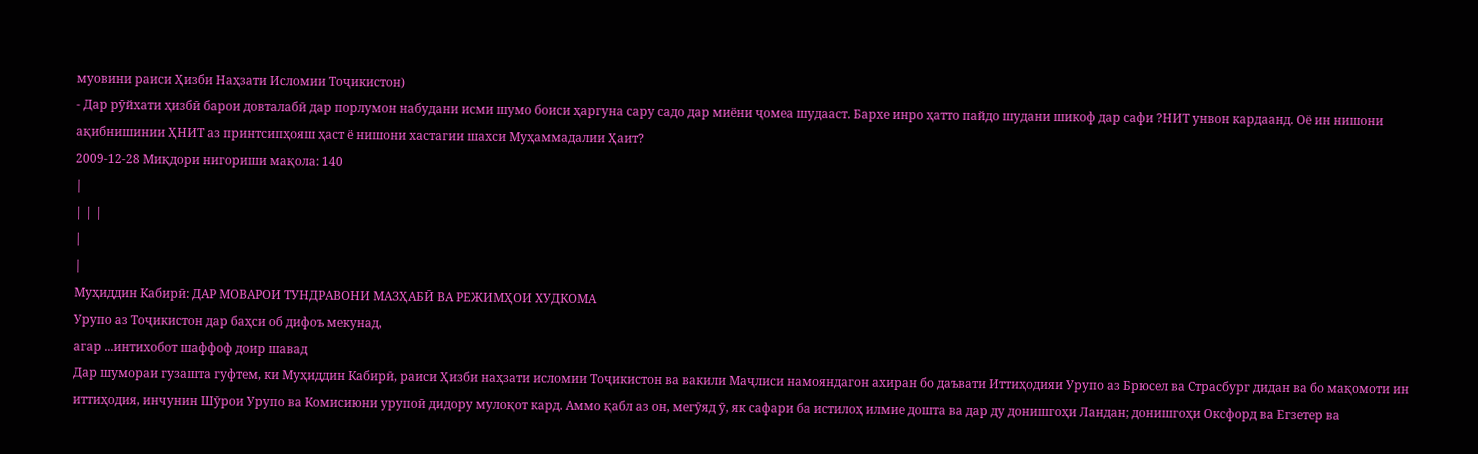муовини раиси Ҳизби Наҳзати Исломии Тоҷикистон)
- Дар рӯйхати ҳизбӣ барои довталабӣ дар порлумон набудани исми шумо боиси ҳаргуна сару садо дар миёни ҷомеа шудааст. Бархе инро ҳатто пайдо шудани шикоф дар сафи ?НИТ унвон кардаанд. Оё ин нишони ақибнишинии ҲНИТ аз принтсипҳояш ҳаст ё нишони хастагии шахси Муҳаммадалии Ҳаит?
2009-12-28 Миқдори нигориши мақола: 140
|
| | |
|
|
Муҳиддин Кабирӣ: ДАР МОВАРОИ ТУНДРАВОНИ МАЗҲАБӢ ВА РЕЖИМҲОИ ХУДКОМА
Урупо аз Тоҷикистон дар баҳси об дифоъ мекунад,
агар ...интихобот шаффоф доир шавад
Дар шумораи гузашта гуфтем, ки Муҳиддин Кабирӣ, раиси Ҳизби наҳзати исломии Тоҷикистон ва вакили Маҷлиси намояндагон ахиран бо даъвати Иттиҳодияи Урупо аз Брюсел ва Страсбург дидан ва бо мақомоти ин иттиҳодия, инчунин Шӯрои Урупо ва Комисиюни урупоӣ дидору мулоқот кард. Аммо қабл аз он, мегӯяд ӯ, як сафари ба истилоҳ илмие дошта ва дар ду донишгоҳи Ландан; донишгоҳи Оксфорд ва Егзетер ва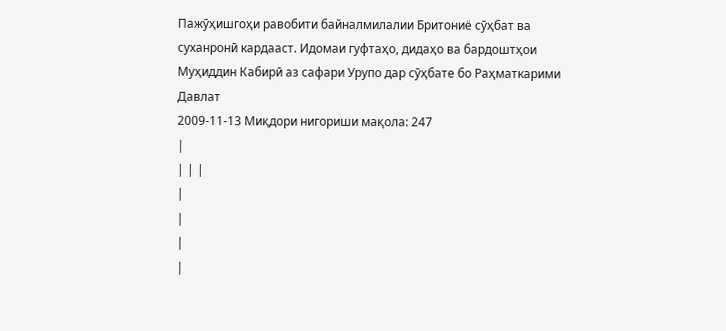Пажӯҳишгоҳи равобити байналмилалии Бритониё сӯҳбат ва суханронӣ кардааст. Идомаи гуфтаҳо, дидаҳо ва бардоштҳои Муҳиддин Кабирӣ аз сафари Урупо дар сӯҳбате бо Раҳматкарими Давлат
2009-11-13 Миқдори нигориши мақола: 247
|
| | |
|
|
|
|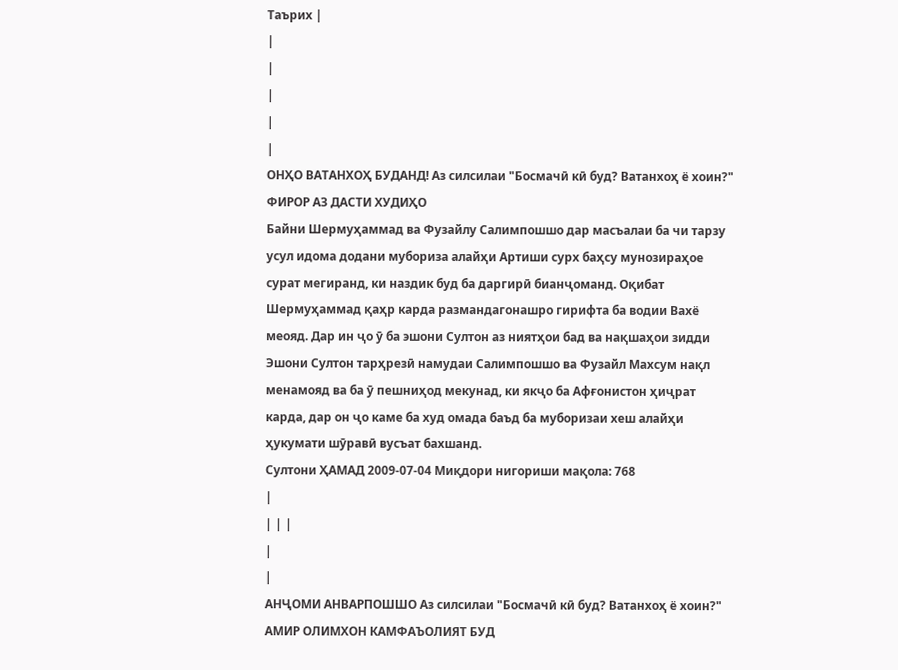Таърих |
|
|
|
|
|
ОНҲО ВАТАНХОҲ БУДАНД! Аз силсилаи "Босмачӣ кӣ буд? Ватанхоҳ ё хоин?"
ФИРОР АЗ ДАСТИ ХУДИҲО
Байни Шермуҳаммад ва Фузайлу Салимпошшо дар масъалаи ба чи тарзу усул идома додани мубориза алайҳи Артиши сурх баҳсу мунозираҳое сурат мегиранд, ки наздик буд ба даргирӣ бианҷоманд. Оқибат Шермуҳаммад қаҳр карда размандагонашро гирифта ба водии Вахё меояд. Дар ин ҷо ӯ ба эшони Султон аз ниятҳои бад ва нақшаҳои зидди Эшони Султон тарҳрезӣ намудаи Салимпошшо ва Фузайл Махсум нақл менамояд ва ба ӯ пешниҳод мекунад, ки якҷо ба Афғонистон ҳиҷрат карда, дар он ҷо каме ба худ омада баъд ба муборизаи хеш алайҳи ҳукумати шӯравӣ вусъат бахшанд.
Султони ҲАМАД 2009-07-04 Миқдори нигориши мақола: 768
|
| | |
|
|
АНҶОМИ АНВАРПОШШО Аз силсилаи "Босмачӣ кӣ буд? Ватанхоҳ ё хоин?"
АМИР ОЛИМХОН КАМФАЪОЛИЯТ БУД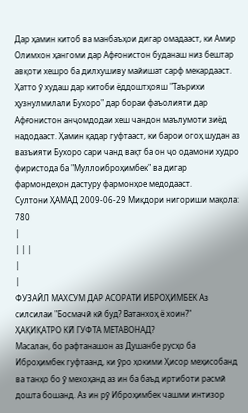Дар ҳамин китоб ва манбаъҳои дигар омадааст, ки Амир Олимхон ҳангоми дар Афғонистон буданаш низ бештар авқоти хешро ба дилхушиву майишат сарф мекардааст. Ҳатто ӯ худаш дар китоби ёддоштҳояш "Таърихи ҳузнулмилали Бухоро" дар бораи фаъолияти дар Афғонистон анҷомдодаи хеш чандон маълумоти зиёд надодааст. Ҳамин қадар гуфтааст, ки барои огоҳ шудан аз вазъияти Бухоро сари чанд вақт ба он ҷо одамони худро фиристода ба "Муллоиброҳимбек" ва дигар фармондеҳон дастуру фармонҳое медодааст.
Султони ҲАМАД 2009-06-29 Миқдори нигориши мақола: 780
|
| | |
|
|
ФУЗАЙЛ МАХСУМ ДАР АСОРАТИ ИБРОҲИМБЕК Аз силсилаи "Босмачӣ кӣ буд? Ватанхоҳ ё хоин?"
ҲАҚИҚАТРО КӢ ГУФТА МЕТАВОНАД?
Масалан, бо рафтанашон аз Душанбе русҳо ба Иброҳимбек гуфтаанд, ки ӯро ҳокими Ҳисор меҳисобанд ва танҳо бо ӯ мехоҳанд аз ин ба баъд иртиботи расмӣ дошта бошанд. Аз ин рӯ Иброҳимбек чашми интизор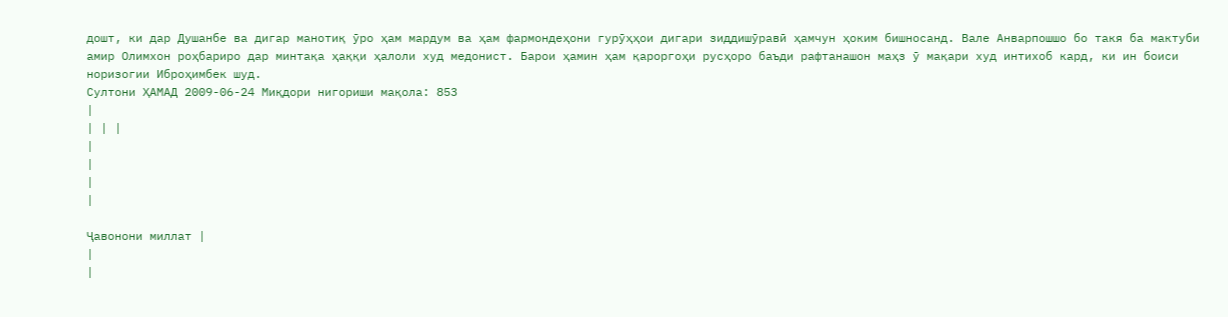дошт, ки дар Душанбе ва дигар манотиқ ӯро ҳам мардум ва ҳам фармондеҳони гурӯҳҳои дигари зиддишӯравӣ ҳамчун ҳоким бишносанд. Вале Анварпошшо бо такя ба мактуби амир Олимхон роҳбариро дар минтақа ҳаққи ҳалоли худ медонист. Барои ҳамин ҳам қароргоҳи русҳоро баъди рафтанашон маҳз ӯ мақари худ интихоб кард, ки ин боиси норизогии Иброҳимбек шуд.
Султони ҲАМАД 2009-06-24 Миқдори нигориши мақола: 853
|
| | |
|
|
|
|

Ҷавонони миллат |
|
|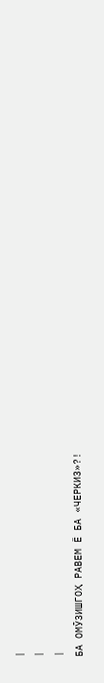|
|
|
БА ОМӮЗИШГОҲ РАВЕМ Ё БА «ЧЕРКИЗ»?!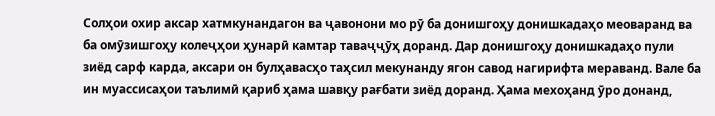Солҳои охир аксар хатмкунандагон ва ҷавонони мо рӯ ба донишгоҳу донишкадаҳо меоваранд ва ба омӯзишгоҳу колеҷҳои ҳунарӣ камтар таваҷҷӯҳ доранд. Дар донишгоҳу донишкадаҳо пули зиёд сарф карда, аксари он булҳавасҳо таҳсил мекунанду ягон савод нагирифта мераванд. Вале ба ин муассисаҳои таълимӣ қариб ҳама шавқу рағбати зиёд доранд. Ҳама мехоҳанд ӯро донанд,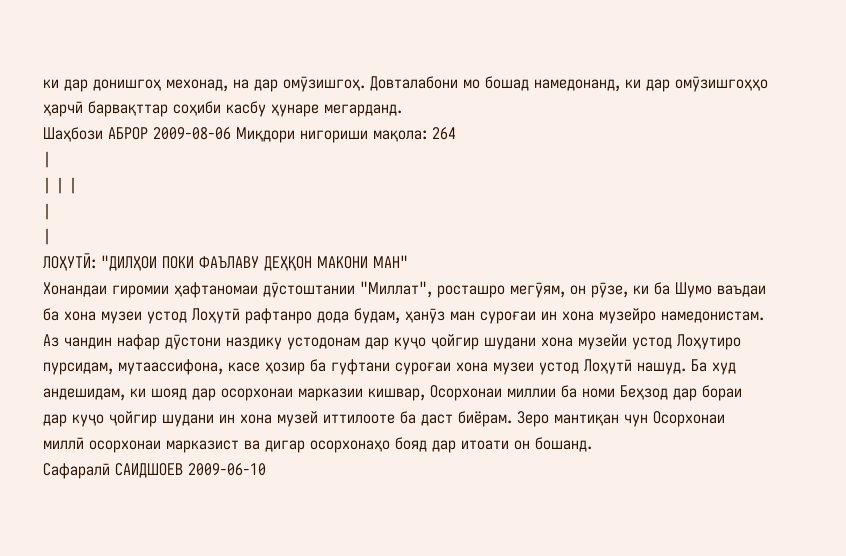ки дар донишгоҳ мехонад, на дар омӯзишгоҳ. Довталабони мо бошад намедонанд, ки дар омӯзишгоҳҳо ҳарчӣ барвақттар соҳиби касбу ҳунаре мегарданд.
Шаҳбози АБРОР 2009-08-06 Миқдори нигориши мақола: 264
|
| | |
|
|
ЛОҲУТӢ: "ДИЛҲОИ ПОКИ ФАЪЛАВУ ДЕҲҚОН МАКОНИ МАН"
Хонандаи гиромии ҳафтаномаи дӯстоштании "Миллат", росташро мегӯям, он рӯзе, ки ба Шумо ваъдаи ба хона музеи устод Лоҳутӣ рафтанро дода будам, ҳанӯз ман суроғаи ин хона музейро намедонистам. Аз чандин нафар дӯстони наздику устодонам дар куҷо ҷойгир шудани хона музейи устод Лоҳутиро пурсидам, мутаассифона, касе ҳозир ба гуфтани суроғаи хона музеи устод Лоҳутӣ нашуд. Ба худ андешидам, ки шояд дар осорхонаи марказии кишвар, Осорхонаи миллии ба номи Беҳзод дар бораи дар куҷо ҷойгир шудани ин хона музей иттилооте ба даст биёрам. Зеро мантиқан чун Осорхонаи миллӣ осорхонаи марказист ва дигар осорхонаҳо бояд дар итоати он бошанд.
Сафаралӣ САИДШОЕВ 2009-06-10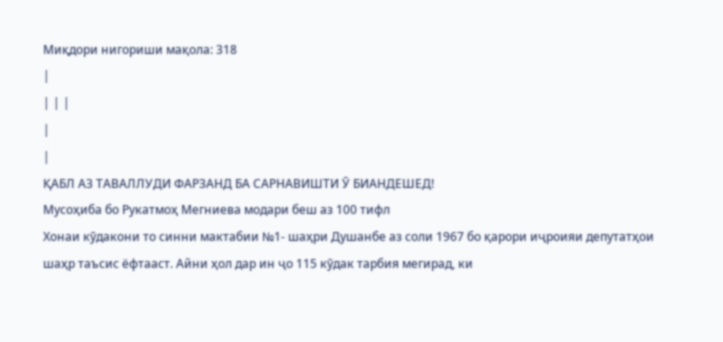Миқдори нигориши мақола: 318
|
| | |
|
|
ҚАБЛ АЗ ТАВАЛЛУДИ ФАРЗАНД БА САРНАВИШТИ Ӯ БИАНДЕШЕД!
Мусоҳиба бо Рукатмоҳ Мегниева модари беш аз 100 тифл
Хонаи кӯдакони то синни мактабии №1- шаҳри Душанбе аз соли 1967 бо қарори иҷроияи депутатҳои шаҳр таъсис ёфтааст. Айни ҳол дар ин ҷо 115 кӯдак тарбия мегирад, ки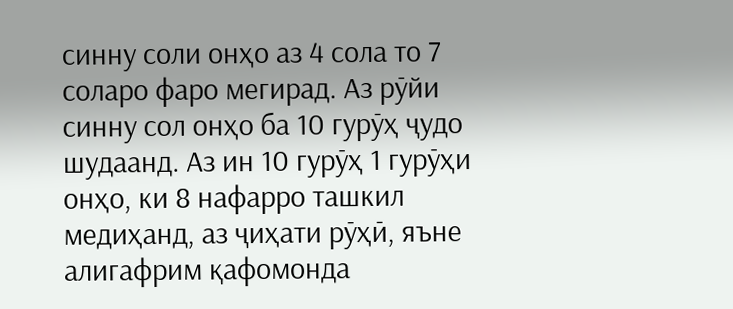синну соли онҳо аз 4 сола то 7 соларо фаро мегирад. Аз рӯйи синну сол онҳо ба 10 гурӯҳ ҷудо шудаанд. Аз ин 10 гурӯҳ 1 гурӯҳи онҳо, ки 8 нафарро ташкил медиҳанд, аз ҷиҳати рӯҳӣ, яъне алигафрим қафомонда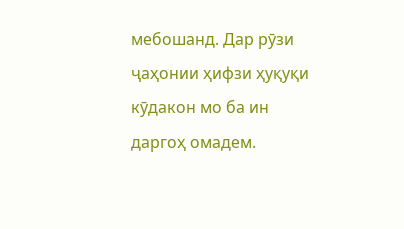мебошанд. Дар рӯзи ҷаҳонии ҳифзи ҳуқуқи кӯдакон мо ба ин даргоҳ омадем.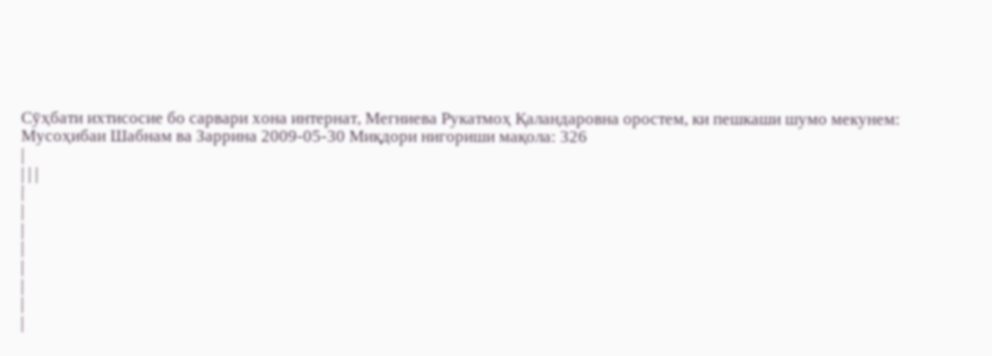Сӯҳбати ихтисосие бо сарвари хона интернат, Мегниева Рукатмоҳ Қаландаровна оростем, ки пешкаши шумо мекунем:
Мусоҳибаи Шабнам ва Заррина 2009-05-30 Миқдори нигориши мақола: 326
|
| | |
|
|
|
|
|
|
|
|